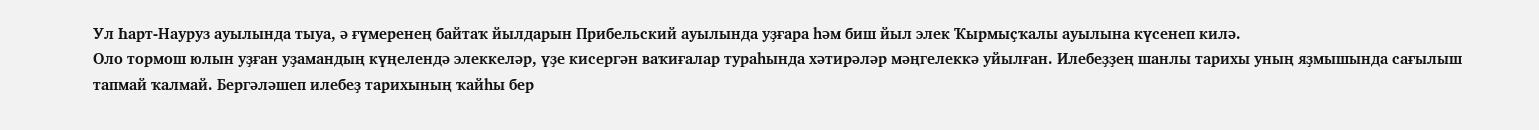Ул Һарт-Науруз ауылында тыуа, ә ғүмеренең байтаҡ йылдарын Прибельский ауылында уҙғара һәм биш йыл элек Ҡырмыҫҡалы ауылына күсенеп килә.
Оло тормош юлын уҙған уҙамандың күңелендә элеккеләр, үҙе кисергән ваҡиғалар тураһында хәтирәләр мәңгелеккә уйылған. Илебеҙҙең шанлы тарихы уның яҙмышында сағылыш тапмай ҡалмай. Бергәләшеп илебеҙ тарихының ҡайһы бер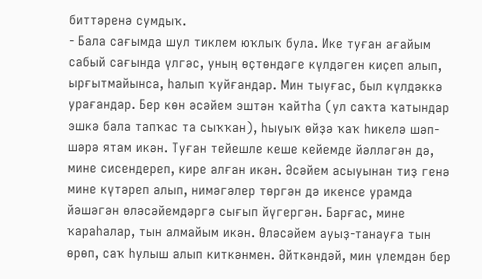биттәренә сумдыҡ.
- Бала сағымда шул тиклем юҡлыҡ була. Ике туған ағайым сабый сағында үлгәс, уның өҫтөндәге күлдәген киҫеп алып, ырғытмайынса, һалып ҡуйғандар. Мин тыуғас, был күлдәккә урағандар. Бер көн әсәйем эштән ҡайтһа (ул саҡта ҡатындар эшкә бала тапҡас та сыҡҡан), һыуыҡ өйҙә ҡаҡ һикелә шәп-шәрә ятам икән. Туған тейешле кеше кейемде йәлләгән дә, мине сисендереп, кире алған икән. Әсәйем асыуынан тиҙ генә мине күтәреп алып, нимәгәлер төргән дә икенсе урамда йәшәгән өләсәйемдәргә сығып йүгергән. Барғас, мине ҡараһалар, тын алмайым икән. Өләсәйем ауыҙ-танауға тын өрөп, саҡ һулыш алып киткәнмен. Әйткәндәй, мин үлемдән бер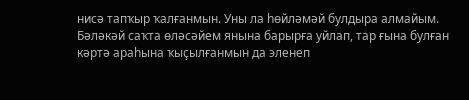нисә тапҡыр ҡалғанмын. Уны ла һөйләмәй булдыра алмайым. Бәләкәй саҡта өләсәйем янына барырға уйлап, тар ғына булған кәртә араһына ҡыҫылғанмын да эленеп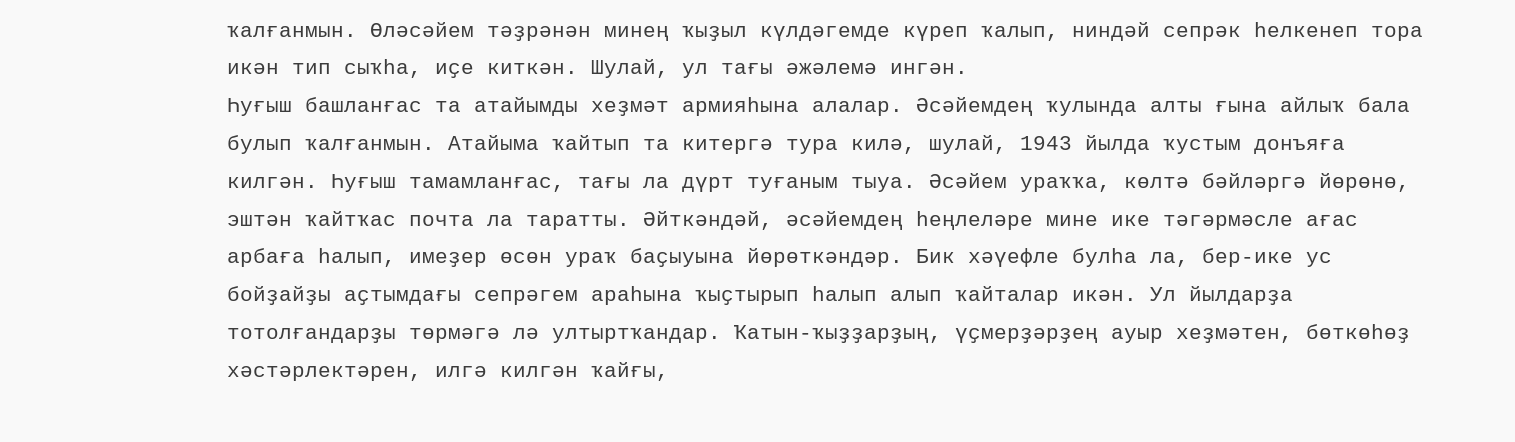ҡалғанмын. Өләсәйем тәҙрәнән минең ҡыҙыл күлдәгемде күреп ҡалып, ниндәй сепрәк һелкенеп тора икән тип сыҡһа, иҫе киткән. Шулай, ул тағы әжәлемә ингән.
Һуғыш башланғас та атайымды хеҙмәт армияһына алалар. Әсәйемдең ҡулында алты ғына айлыҡ бала булып ҡалғанмын. Атайыма ҡайтып та китергә тура килә, шулай, 1943 йылда ҡустым донъяға килгән. Һуғыш тамамланғас, тағы ла дүрт туғаным тыуа. Әсәйем ураҡҡа, көлтә бәйләргә йөрөнө, эштән ҡайтҡас почта ла таратты. Әйткәндәй, әсәйемдең һеңлеләре мине ике тәгәрмәсле ағас арбаға һалып, имеҙер өсөн ураҡ баҫыуына йөрөткәндәр. Бик хәүефле булһа ла, бер-ике ус бойҙайҙы аҫтымдағы сепрәгем араһына ҡыҫтырып һалып алып ҡайталар икән. Ул йылдарҙа тотолғандарҙы төрмәгә лә ултыртҡандар. Ҡатын-ҡыҙҙарҙың, үҫмерҙәрҙең ауыр хеҙмәтен, бөткөһөҙ хәстәрлектәрен, илгә килгән ҡайғы,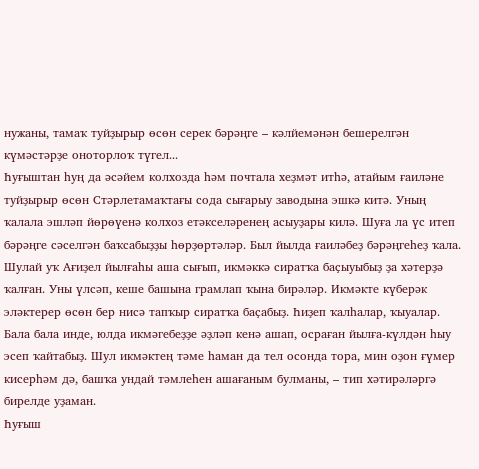нужаны, тамаҡ туйҙырыр өсөн серек бәрәңге – кәлйемәнән бешерелгән күмәстәрҙе оноторлоҡ түгел...
Һуғыштан һуң да әсәйем колхозда һәм почтала хеҙмәт итһә, атайым ғаиләне туйҙырыр өсөн Стәрлетамаҡтағы сода сығарыу заводына эшкә китә. Уның ҡалала эшләп йөрөүенә колхоз етәкселәренең асыуҙары килә. Шуға ла үс итеп бәрәңге сәселгән баҡсабыҙҙы һөрҙөртәләр. Был йылда ғаиләбеҙ бәрәңгеһеҙ ҡала.
Шулай уҡ Ағиҙел йылғаһы аша сығып, икмәккә сиратҡа баҫыуыбыҙ ҙа хәтерҙә ҡалған. Уны үлсәп, кеше башына грамлап ҡына бирәләр. Икмәкте күберәк эләктерер өсөн бер нисә тапҡыр сиратҡа баҫабыҙ. Һиҙеп ҡалһалар, ҡыуалар. Бала бала инде, юлда икмәгебеҙҙе әҙләп кенә ашап, осраған йылға-күлдән һыу эсеп ҡайтабыҙ. Шул икмәктең тәме һаман да тел осонда тора, мин оҙон ғүмер кисерһәм дә, башҡа ундай тәмлеһен ашағаным булманы, – тип хәтирәләргә бирелде уҙаман.
Һуғыш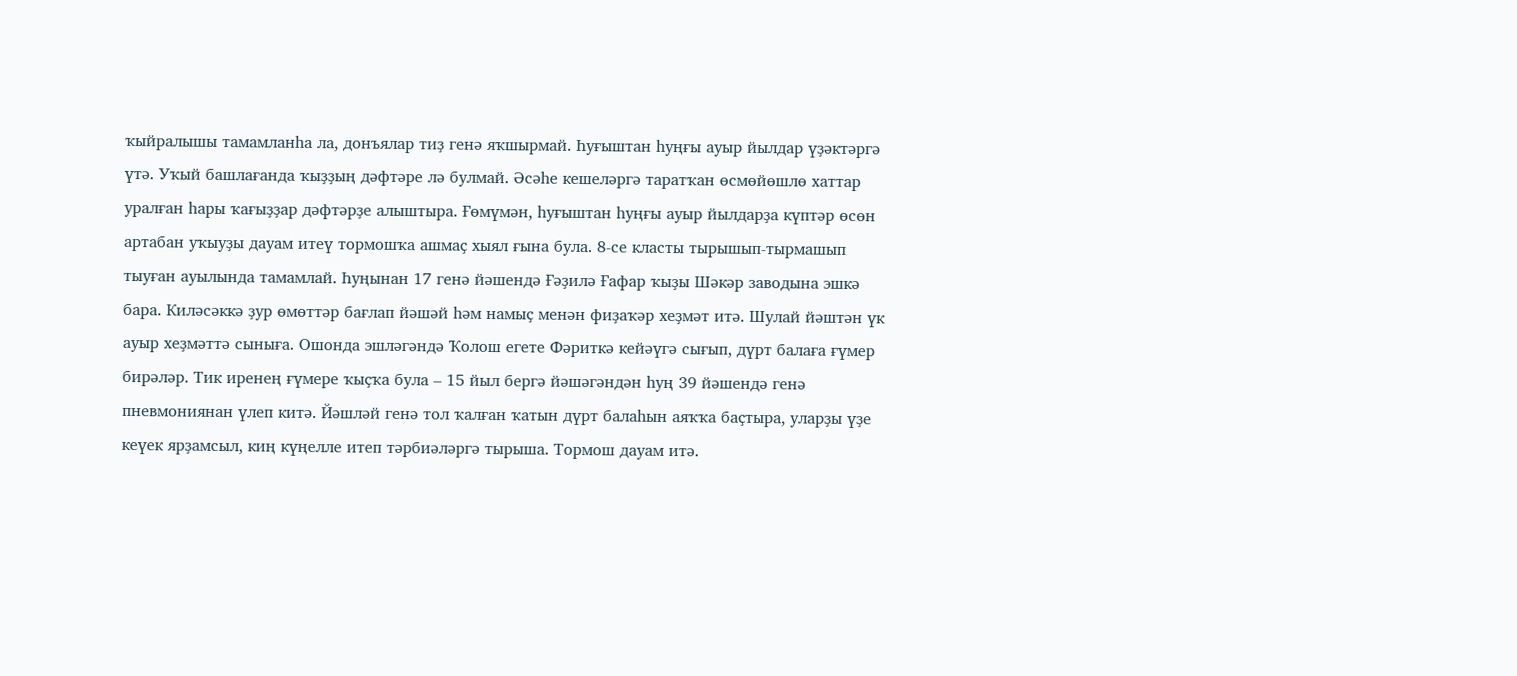ҡыйралышы тамамланһа ла, донъялар тиҙ генә яҡшырмай. Һуғыштан һуңғы ауыр йылдар үҙәктәргә үтә. Уҡый башлағанда ҡыҙҙың дәфтәре лә булмай. Әсәһе кешеләргә таратҡан өсмөйөшлө хаттар уралған һары ҡағыҙҙар дәфтәрҙе алыштыра. Ғөмүмән, һуғыштан һуңғы ауыр йылдарҙа күптәр өсөн артабан уҡыуҙы дауам итеү тормошҡа ашмаҫ хыял ғына була. 8-се класты тырышып-тырмашып тыуған ауылында тамамлай. Һуңынан 17 генә йәшендә Ғәҙилә Ғафар ҡыҙы Шәкәр заводына эшкә бара. Киләсәккә ҙур өмөттәр бағлап йәшәй һәм намыҫ менән фиҙаҡәр хеҙмәт итә. Шулай йәштән үк ауыр хеҙмәттә сыныға. Ошонда эшләгәндә Ҡолош егете Фәриткә кейәүгә сығып, дүрт балаға ғүмер бирәләр. Тик иренең ғүмере ҡыҫҡа була – 15 йыл бергә йәшәгәндән һуң 39 йәшендә генә пневмониянан үлеп китә. Йәшләй генә тол ҡалған ҡатын дүрт балаһын аяҡҡа баҫтыра, уларҙы үҙе кеүек ярҙамсыл, киң күңелле итеп тәрбиәләргә тырыша. Тормош дауам итә.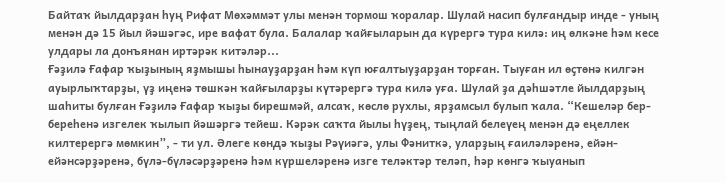Байтаҡ йылдарҙан һуң Рифат Мөхәммәт улы менән тормош ҡоралар. Шулай насип булғандыр инде - уның менән дә 15 йыл йәшәгәс, ире вафат була. Балалар ҡайғыларын да күрергә тура килә: иң өлкәне һәм кесе улдары ла донъянан иртәрәк китәләр...
Ғәҙилә Ғафар ҡыҙының яҙмышы һынауҙарҙан һәм күп юғалтыуҙарҙан торған. Тыуған ил өҫтөнә килгән ауырлыҡтарҙы, үҙ иңенә төшкән ҡайғыларҙы күтәрергә тура килә уға. Шулай ҙа дәһшәтле йылдарҙың шаһиты булған Ғәҙилә Ғафар ҡыҙы бирешмәй, алсаҡ, көслө рухлы, ярҙамсыл булып ҡала. “Кешеләр бер-береһенә изгелек ҡылып йәшәргә тейеш. Кәрәк саҡта йылы һүҙең, тыңлай белеүең менән дә еңеллек килтерергә мөмкин”, - ти ул. Әлеге көндә ҡыҙы Рәүиәгә, улы Фәниткә, уларҙың ғаиләләренә, ейән-ейәнсәрҙәренә, бүлә-бүләсәрҙәренә һәм күршеләренә изге теләктәр теләп, һәр көнгә ҡыуанып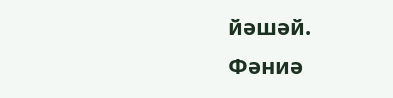йәшәй.
Фәниә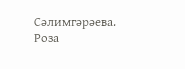Сәлимгәрәева.
Роза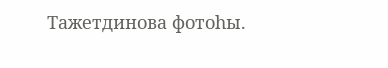Тажетдинова фотоһы.